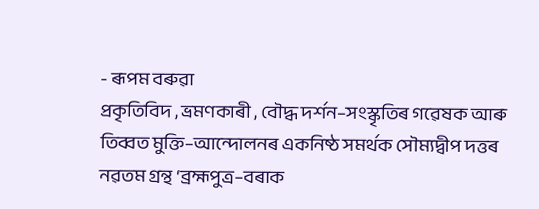- ৰূপম বৰুৱা
প্ৰকৃতিবিদ , ভ্ৰমণকাৰী , বৌদ্ধ দৰ্শন–সংস্কৃতিৰ গৱেষক আৰু তিব্বত মুক্তি–আন্দোলনৰ একনিষ্ঠ সমৰ্থক সৌম্যদ্বীপ দত্তৰ নৱতম গ্ৰন্থ ‘ব্ৰহ্মপুত্ৰ–বৰাক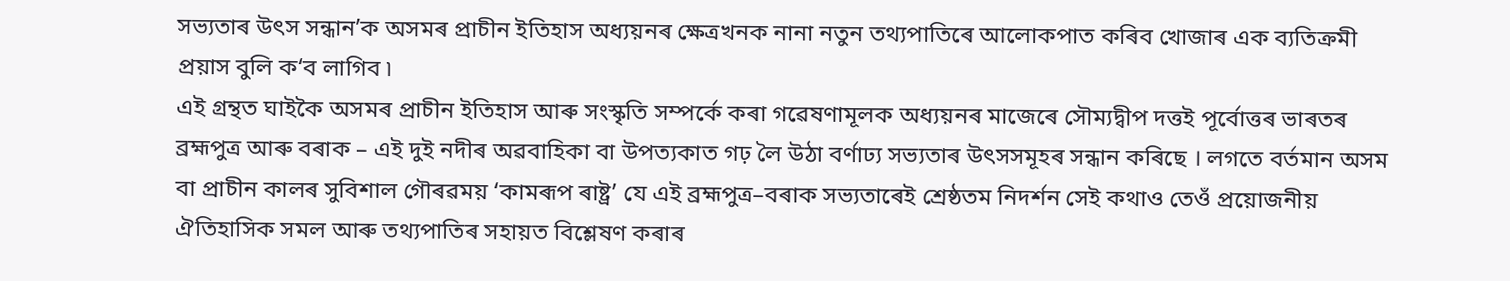সভ্যতাৰ উৎস সন্ধান’ক অসমৰ প্ৰাচীন ইতিহাস অধ্যয়নৰ ক্ষেত্ৰখনক নানা নতুন তথ্যপাতিৰে আলোকপাত কৰিব খোজাৰ এক ব্যতিক্ৰমী প্ৰয়াস বুলি ক‘ব লাগিব ৷
এই গ্ৰন্থত ঘাইকৈ অসমৰ প্ৰাচীন ইতিহাস আৰু সংস্কৃতি সম্পৰ্কে কৰা গৱেষণামূলক অধ্যয়নৰ মাজেৰে সৌম্যদ্বীপ দত্তই পূৰ্বোত্তৰ ভাৰতৰ ব্ৰহ্মপুত্ৰ আৰু বৰাক – এই দুই নদীৰ অৱবাহিকা বা উপত্যকাত গঢ় লৈ উঠা বৰ্ণাঢ্য সভ্যতাৰ উৎসসমূহৰ সন্ধান কৰিছে । লগতে বৰ্তমান অসম বা প্ৰাচীন কালৰ সুবিশাল গৌৰৱময় ‘কামৰূপ ৰাষ্ট্ৰ’ যে এই ব্ৰহ্মপুত্ৰ–বৰাক সভ্যতাৰেই শ্ৰেষ্ঠতম নিদৰ্শন সেই কথাও তেওঁ প্ৰয়োজনীয় ঐতিহাসিক সমল আৰু তথ্যপাতিৰ সহায়ত বিশ্লেষণ কৰাৰ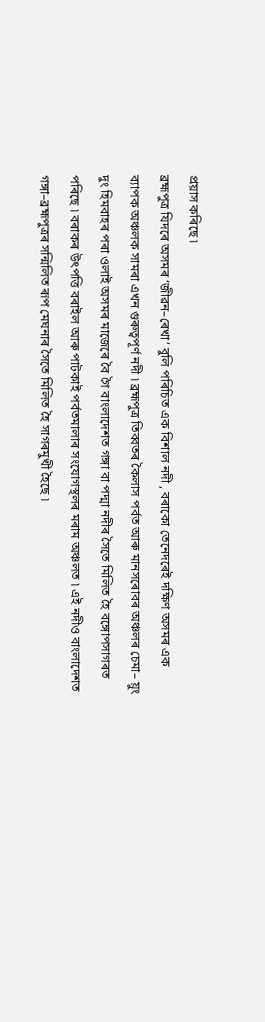প্ৰয়াস কৰিছে ৷
ব্ৰহ্মপুত্ৰ যিদৰে অসমৰ ‘জীৱন–ৰেখা’ বুলি পৰিচিত এক বিশাল নদী , বৰাকো তেনেদৰেই দক্ষিণ অসমৰ এক ব্যাপক অঞ্চলক সামৰা এখন গুৰুত্বপূৰ্ণ নদী ৷ ব্ৰহ্মপুত্ৰ তিব্বতৰ কৈলাস পৰ্বত আৰু মানসৰোবৰ অঞ্চলৰ চেমা– য়ুং দুং হিমবাহৰ পৰা ওলাই অসমৰ মাজেৰে বৈ গৈ বাংলাদেশত গঙ্গা বা পদ্মা নদীৰ সৈতে মিলিত হৈ বঙ্গোপসাগৰত পৰিছে ৷ বৰাকৰ উৎপত্তি বৰাইল আৰু পাটকাই পৰ্বতমালাৰ সংযোগস্থলৰ মৰাম অঞ্চলত ৷ এই নদীও বাংলাদেশত গঙ্গা–ব্ৰহ্মপুত্ৰৰ সন্মিলিত ৰূপ মেঘনাৰ সৈতে মিলিত হৈ সাগৰমুখী হৈছে ৷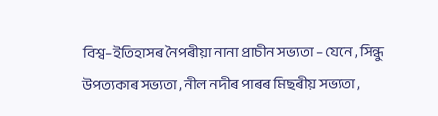বিশ্ব–ইতিহাসৰ নৈপৰীয়া নানা প্ৰাচীন সভ্যতা – যেনে , সিন্ধু উপত্যকাৰ সভ্যতা , নীল নদীৰ পাৰৰ মিছৰীয় সভ্যতা ,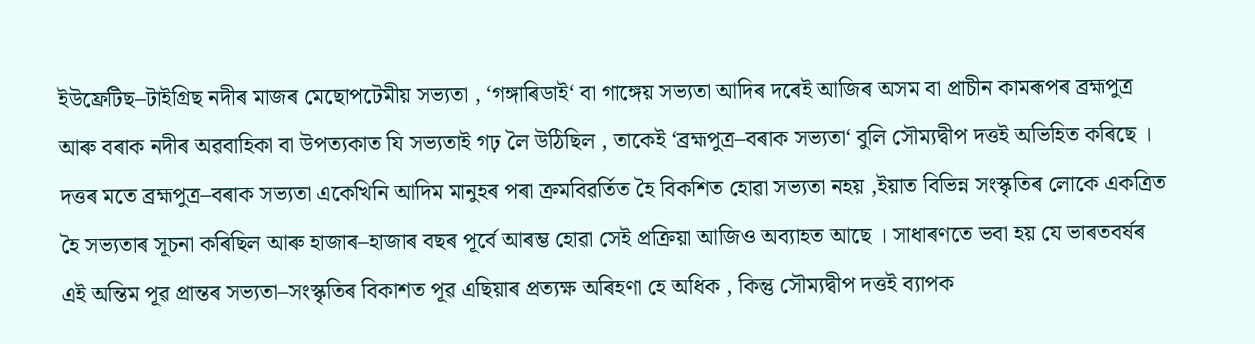ইউফ্ৰেটিছ–টাইগ্ৰিছ নদীৰ মাজৰ মেছোপটেমীয় সভ্যতা , ‘গঙ্গাৰিডাই‘ বা গাঙ্গেয় সভ্যতা আদিৰ দৰেই আজিৰ অসম বা প্ৰাচীন কামৰূপৰ ব্ৰহ্মপুত্ৰ আৰু বৰাক নদীৰ অৱবাহিকা বা উপত্যকাত যি সভ্যতাই গঢ় লৈ উঠিছিল , তাকেই ‘ব্ৰহ্মপুত্ৰ–বৰাক সভ্যতা‘ বুলি সৌম্যদ্বীপ দত্তই অভিহিত কৰিছে । দত্তৰ মতে ব্ৰহ্মপুত্ৰ–বৰাক সভ্যতা একেখিনি আদিম মানুহৰ পৰা ক্ৰমবিৱৰ্তিত হৈ বিকশিত হোৱা সভ্যতা নহয় ,ইয়াত বিভিন্ন সংস্কৃতিৰ লোকে একত্ৰিত হৈ সভ্যতাৰ সূচনা কৰিছিল আৰু হাজাৰ–হাজাৰ বছৰ পূৰ্বে আৰম্ভ হোৱা সেই প্ৰক্ৰিয়া আজিও অব্যাহত আছে । সাধাৰণতে ভবা হয় যে ভাৰতবৰ্ষৰ এই অন্তিম পূৱ প্ৰান্তৰ সভ্যতা–সংস্কৃতিৰ বিকাশত পূৱ এছিয়াৰ প্ৰত্যক্ষ অৰিহণা হে অধিক , কিন্তু সৌম্যদ্বীপ দত্তই ব্যাপক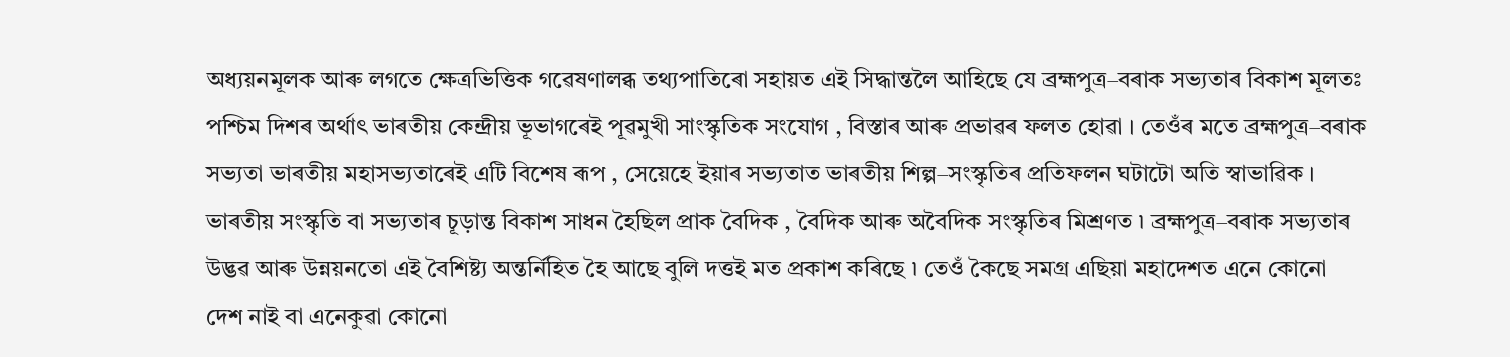অধ্যয়নমূলক আৰু লগতে ক্ষেত্ৰভিত্তিক গৱেষণালব্ধ তথ্যপাতিৰো সহায়ত এই সিদ্ধান্তলৈ আহিছে যে ব্ৰহ্মপুত্ৰ–বৰাক সভ্যতাৰ বিকাশ মূলতঃ পশ্চিম দিশৰ অৰ্থাৎ ভাৰতীয় কেন্দ্ৰীয় ভূভাগৰেই পূৱমুখী সাংস্কৃতিক সংযোগ , বিস্তাৰ আৰু প্ৰভাৱৰ ফলত হোৱা । তেওঁৰ মতে ব্ৰহ্মপুত্ৰ–বৰাক সভ্যতা ভাৰতীয় মহাসভ্যতাৰেই এটি বিশেষ ৰূপ , সেয়েহে ইয়াৰ সভ্যতাত ভাৰতীয় শিল্প–সংস্কৃতিৰ প্ৰতিফলন ঘটাটো অতি স্বাভাৱিক । ভাৰতীয় সংস্কৃতি বা সভ্যতাৰ চূড়ান্ত বিকাশ সাধন হৈছিল প্ৰাক বৈদিক , বৈদিক আৰু অবৈদিক সংস্কৃতিৰ মিশ্ৰণত ৷ ব্ৰহ্মপুত্ৰ–বৰাক সভ্যতাৰ উদ্ভৱ আৰু উন্নয়নতো এই বৈশিষ্ট্য অন্তৰ্নিহিত হৈ আছে বুলি দত্তই মত প্ৰকাশ কৰিছে ৷ তেওঁ কৈছে সমগ্ৰ এছিয়া মহাদেশত এনে কোনো দেশ নাই বা এনেকুৱা কোনো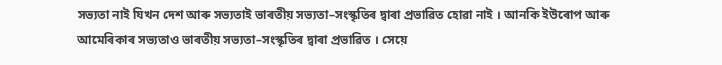সভ্যতা নাই যিখন দেশ আৰু সভ্যতাই ভাৰতীয় সভ্যতা–সংস্কৃতিৰ দ্বাৰা প্ৰভাৱিত হোৱা নাই । আনকি ইউৰোপ আৰু আমেৰিকাৰ সভ্যতাও ভাৰতীয় সভ্যতা–সংস্কৃতিৰ দ্বাৰা প্ৰভাৱিত । সেয়ে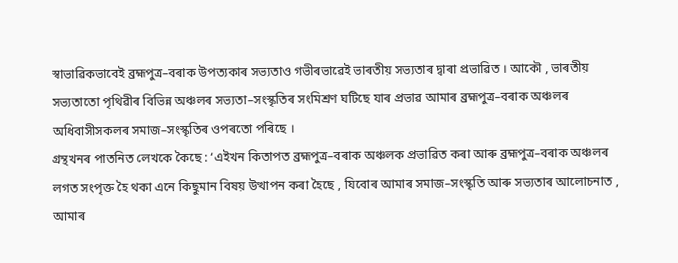স্বাভাৱিকভাবেই ব্ৰহ্মপুত্ৰ–বৰাক উপত্যকাৰ সভ্যতাও গভীৰভাৱেই ভাৰতীয় সভ্যতাৰ দ্বাৰা প্ৰভাৱিত । আকৌ , ভাৰতীয় সভ্যতাতো পৃথিৱীৰ বিভিন্ন অঞ্চলৰ সভ্যতা–সংস্কৃতিৰ সংমিশ্ৰণ ঘটিছে যাৰ প্ৰভাৱ আমাৰ ব্ৰহ্মপুত্ৰ–বৰাক অঞ্চলৰ অধিবাসীসকলৰ সমাজ–সংস্কৃতিৰ ওপৰতো পৰিছে ।
গ্ৰন্থখনৰ পাতনিত লেখকে কৈছে : ‘এইখন কিতাপত ব্ৰহ্মপুত্ৰ–বৰাক অঞ্চলক প্ৰভাৱিত কৰা আৰু ব্ৰহ্মপুত্ৰ–বৰাক অঞ্চলৰ লগত সংপৃক্ত হৈ থকা এনে কিছুমান বিষয় উত্থাপন কৰা হৈছে , যিবোৰ আমাৰ সমাজ–সংস্কৃতি আৰু সভ্যতাৰ আলোচনাত , আমাৰ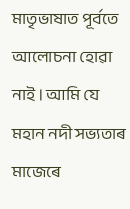মাতৃভাষাত পূৰ্বতে আলোচনা হোৱা নাই । আমি যে মহান নদী সভ্যতাৰ মাজেৰে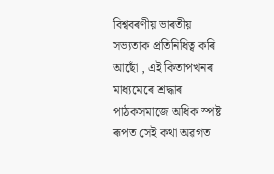বিশ্ববৰণীয় ভাৰতীয় সভ্যতাক প্ৰতিনিধিত্ব কৰি আছোঁ , এই কিতাপখনৰ মাধ্যমেৰে শ্ৰদ্ধাৰ পাঠকসমাজে অধিক স্পষ্ট ৰূপত সেই কথা অৱগত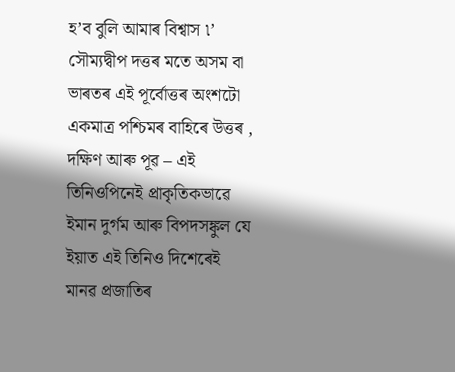হ’ব বুলি আমাৰ বিশ্বাস ৷’
সৌম্যদ্বীপ দত্তৰ মতে অসম বা ভাৰতৰ এই পূৰ্বোত্তৰ অংশটো একমাত্ৰ পশ্চিমৰ বাহিৰে উত্তৰ , দক্ষিণ আৰু পূৱ – এই তিনিওপিনেই প্ৰাকৃতিকভাৱে ইমান দুৰ্গম আৰু বিপদসঙ্কুল যে ইয়াত এই তিনিও দিশেৰেই মানৱ প্ৰজাতিৰ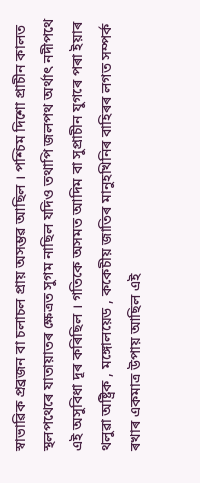স্বাভাৱিক প্ৰব্ৰজন বা চলাচল প্ৰায় অসম্ভৱ আছিল । পশ্চিম দিশো প্ৰাচীন কালত স্থলপথেৰে যাতায়াতৰ ক্ষেত্ৰত সুগম নাছিল যদিও তথাপি জলপথ অৰ্থাৎ নদীপথে এই অসুবিধা দূৰ কৰিছিল । গতিকে অসমত আদিম বা সুপ্ৰাচীন যুগৰে পৰা ইয়াৰ থলুৱা অষ্ট্ৰিক , মঙ্গোলয়েড , ককেচীয় জাতিৰ মানুহখিনিৰ বাহিৰৰ লগত সম্পৰ্ক ৰখাৰ একমাত্ৰ উপায় আছিল এই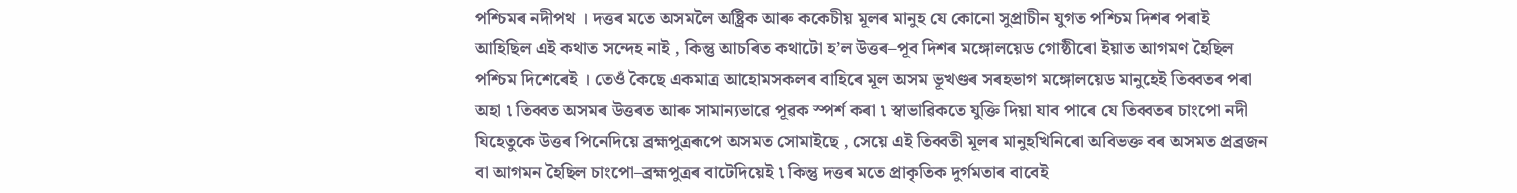পশ্চিমৰ নদীপথ । দত্তৰ মতে অসমলৈ অষ্ট্ৰিক আৰু ককেচীয় মূলৰ মানুহ যে কোনো সুপ্ৰাচীন যুগত পশ্চিম দিশৰ পৰাই আহিছিল এই কথাত সন্দেহ নাই , কিন্তু আচৰিত কথাটো হ’ল উত্তৰ–পূব দিশৰ মঙ্গোলয়েড গোষ্ঠীৰো ইয়াত আগমণ হৈছিল পশ্চিম দিশেৰেই । তেওঁ কৈছে একমাত্ৰ আহোমসকলৰ বাহিৰে মূল অসম ভূখণ্ডৰ সৰহভাগ মঙ্গোলয়েড মানুহেই তিব্বতৰ পৰা অহা ৷ তিব্বত অসমৰ উত্তৰত আৰু সামান্যভাৱে পূৱক স্পৰ্শ কৰা ৷ স্বাভাৱিকতে যুক্তি দিয়া যাব পাৰে যে তিব্বতৰ চাংপো নদী যিহেতুকে উত্তৰ পিনেদিয়ে ব্ৰহ্মপুত্ৰৰূপে অসমত সোমাইছে , সেয়ে এই তিব্বতী মূলৰ মানুহখিনিৰো অবিভক্ত বৰ অসমত প্ৰব্ৰজন বা আগমন হৈছিল চাংপো–ব্ৰহ্মপুত্ৰৰ বাটেদিয়েই ৷ কিন্তু দত্তৰ মতে প্ৰাকৃতিক দুৰ্গমতাৰ বাবেই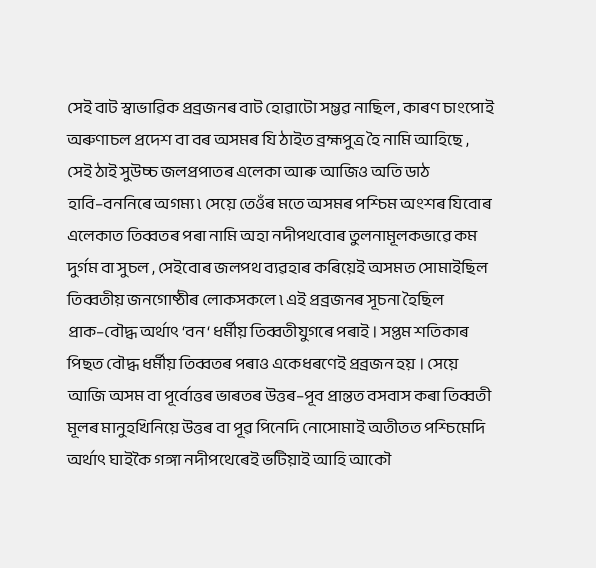সেই বাট স্বাভাৱিক প্ৰব্ৰজনৰ বাট হোৱাটো সম্ভৱ নাছিল , কাৰণ চাংপোই অৰুণাচল প্ৰদেশ বা বৰ অসমৰ যি ঠাইত ব্ৰহ্মপুত্ৰ হৈ নামি আহিছে , সেই ঠাই সুউচ্চ জলপ্ৰপাতৰ এলেকা আৰু আজিও অতি ডাঠ হাবি–বননিৰে অগম্য ৷ সেয়ে তেওঁৰ মতে অসমৰ পশ্চিম অংশৰ যিবোৰ এলেকাত তিব্বতৰ পৰা নামি অহা নদীপথবোৰ তুলনামূলকভাৱে কম দুৰ্গম বা সুচল , সেইবোৰ জলপথ ব্যৱহাৰ কৰিয়েই অসমত সোমাইছিল তিব্বতীয় জনগোষ্ঠীৰ লোকসকলে ৷ এই প্ৰব্ৰজনৰ সূচনা হৈছিল প্ৰাক–বৌদ্ধ অৰ্থাৎ ‘বন‘ ধৰ্মীয় তিব্বতীযুগৰে পৰাই । সপ্তম শতিকাৰ পিছত বৌদ্ধ ধৰ্মীয় তিব্বতৰ পৰাও একেধৰণেই প্ৰব্ৰজন হয় । সেয়ে আজি অসম বা পূৰ্বোত্তৰ ভাৰতৰ উত্তৰ–পূব প্ৰান্তত বসবাস কৰা তিব্বতী মূলৰ মানুহখিনিয়ে উত্তৰ বা পূৱ পিনেদি নোসোমাই অতীতত পশ্চিমেদি অৰ্থাৎ ঘাইকৈ গঙ্গা নদীপথেৰেই ভটিয়াই আহি আকৌ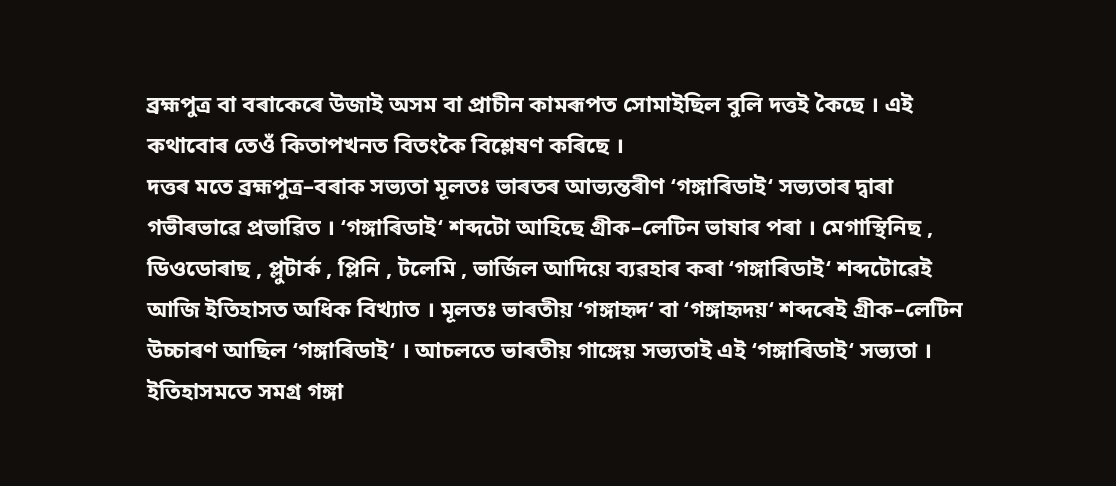ব্ৰহ্মপুত্ৰ বা বৰাকেৰে উজাই অসম বা প্ৰাচীন কামৰূপত সোমাইছিল বুলি দত্তই কৈছে । এই কথাবোৰ তেওঁ কিতাপখনত বিতংকৈ বিশ্লেষণ কৰিছে ।
দত্তৰ মতে ব্ৰহ্মপুত্ৰ–বৰাক সভ্যতা মূলতঃ ভাৰতৰ আভ্যন্তৰীণ ‘গঙ্গাৰিডাই‘ সভ্যতাৰ দ্বাৰা গভীৰভাৱে প্ৰভাৱিত । ‘গঙ্গাৰিডাই‘ শব্দটো আহিছে গ্ৰীক–লেটিন ভাষাৰ পৰা । মেগাস্থিনিছ , ডিওডোৰাছ , প্লুটাৰ্ক , প্লিনি , টলেমি , ভাৰ্জিল আদিয়ে ব্যৱহাৰ কৰা ‘গঙ্গাৰিডাই‘ শব্দটোৱেই আজি ইতিহাসত অধিক বিখ্যাত । মূলতঃ ভাৰতীয় ‘গঙ্গাহৃদ‘ বা ‘গঙ্গাহৃদয়‘ শব্দৰেই গ্ৰীক–লেটিন উচ্চাৰণ আছিল ‘গঙ্গাৰিডাই‘ । আচলতে ভাৰতীয় গাঙ্গেয় সভ্যতাই এই ‘গঙ্গাৰিডাই‘ সভ্যতা । ইতিহাসমতে সমগ্ৰ গঙ্গা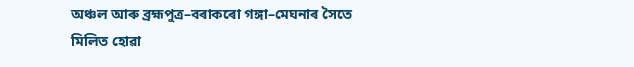অঞ্চল আৰু ব্ৰহ্মপুত্ৰ–বৰাকৰো গঙ্গা–মেঘনাৰ সৈতে মিলিত হোৱা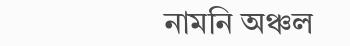নামনি অঞ্চল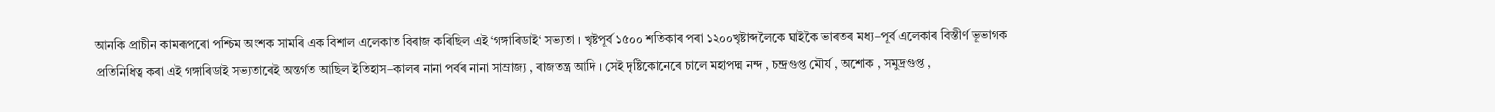আনকি প্ৰাচীন কামৰূপৰো পশ্চিম অংশক সামৰি এক বিশাল এলেকাত বিৰাজ কৰিছিল এই ‘গঙ্গাৰিডাই‘ সভ্যতা । খৃষ্টপূৰ্ব ১৫০০ শতিকাৰ পৰা ১২০০খৃষ্টাব্দলৈকে ঘাইকৈ ভাৰতৰ মধ্য–পূৰ্ব এলেকাৰ বিস্তীৰ্ণ ভূভাগক প্ৰতিনিধিত্ব কৰা এই গঙ্গাৰিডাই সভ্যতাৰেই অন্তৰ্গত আছিল ইতিহাস–কালৰ নানা পৰ্বৰ নানা সাম্ৰাজ্য , ৰাজতন্ত্ৰ আদি । সেই দৃষ্টিকোনেৰে চালে মহাপদ্ম নন্দ , চন্দ্ৰগুপ্ত মৌৰ্য , অশোক , সমুদ্ৰগুপ্ত ,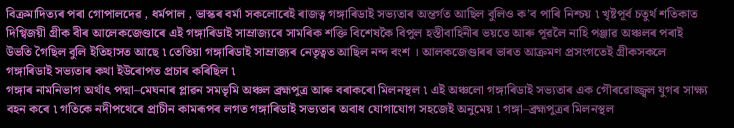বিক্ৰমাদিত্যৰ পৰা গোপালদেৱ , ধৰ্মপাল , ভাস্কৰ বৰ্মা সকলোৰেই ৰাজত্ব গঙ্গাৰিডাই সভ্যতাৰ অন্তৰ্গত আছিল বুলিও ক’ব পাৰি নিশ্চয় ৷ খৃষ্টপূৰ্ব চতুৰ্থ শতিকাত দিগ্বিজয়ী গ্ৰীক বীৰ আলেকজেণ্ডাৰে এই গঙ্গাৰিডাই সাম্ৰাজ্যৰে সামৰিক শক্তি বিশেষকৈ বিপুল হস্তীবাহিনীৰ ভয়তে আৰু পূৱলৈ নাহি পঞ্জাৱ অঞ্চলৰ পৰাই উভতি গৈছিল বুলি ইতিহাসত আছে ৷ তেতিয়া গঙ্গাৰিডাই সাম্ৰাজ্যৰ নেতৃত্বত আছিল নন্দ বংশ । আলকজেণ্ডাৰৰ ভাৰত আক্ৰমণ প্ৰসংগতেই গ্ৰীকসকলে গঙ্গাৰিডাই সভ্যতাৰ কথা ইউৰোপত প্ৰচাৰ কৰিছিল ৷
গঙ্গাৰ নামনিভাগ অৰ্থাৎ পদ্মা–মেঘনাৰ প্লাৱন সমভৃমি অঞ্চল ব্ৰহ্মপুত্ৰ আৰু বৰাকৰো মিলনস্থল ৷ এই অঞ্চলো গঙ্গাৰিডাই সভ্যতাৰ এক গৌৰৱোজ্জ্বল যুগৰ সাক্ষ্য বহন কৰে ৷ গতিকে নদীপথেৰে প্ৰাচীন কামৰূপৰ লগত গঙ্গাৰিডাই সভ্যতাৰ অবাধ যোগাযোগ সহজেই অনুমেয় ৷ গঙ্গা–ব্ৰহ্মপুত্ৰৰ মিলনস্থল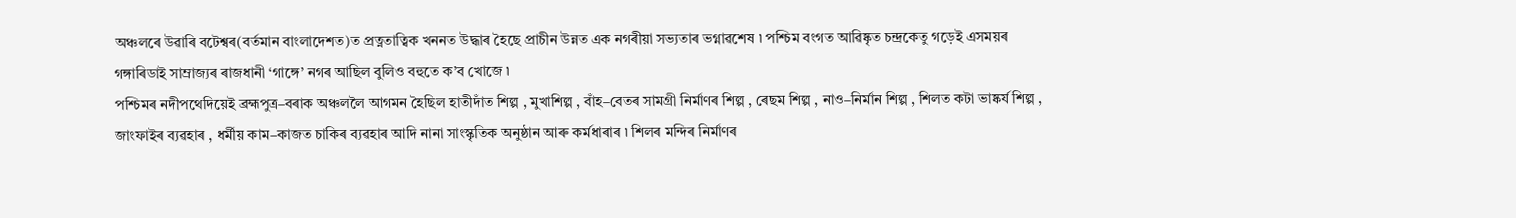অঞ্চলৰে উৱাৰি বটেশ্বৰ(বৰ্তমান বাংলাদেশত)ত প্ৰত্নতাত্বিক খননত উদ্ধাৰ হৈছে প্ৰাচীন উন্নত এক নগৰীয়া সভ্যতাৰ ভগ্নাৱশেষ ৷ পশ্চিম বংগত আৱিষ্কৃত চন্দ্ৰকেতু গড়েই এসময়ৰ গঙ্গাৰিডাই সাম্ৰাজ্যৰ ৰাজধানী ‘গাঙ্গে’ নগৰ আছিল বুলিও বহুতে ক’ব খোজে ৷
পশ্চিমৰ নদীপথেদিয়েই ব্ৰহ্মপুত্ৰ–বৰাক অঞ্চললৈ আগমন হৈছিল হাতীদাঁত শিল্প , মুখাশিল্প , বাঁহ–বেতৰ সামগ্ৰী নিৰ্মাণৰ শিল্প , ৰেছম শিল্প , নাও–নিৰ্মান শিল্প , শিলত কটা ভাষ্কৰ্য শিল্প , জাংফাইৰ ব্যৱহাৰ , ধৰ্মীয় কাম–কাজত চাকিৰ ব্যৱহাৰ আদি নানা সাংস্কৃতিক অনুষ্ঠান আৰু কৰ্মধাৰাৰ ৷ শিলৰ মন্দিৰ নিৰ্মাণৰ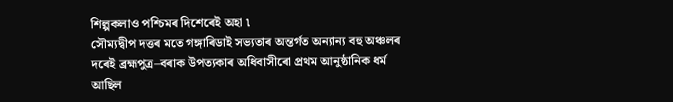শিল্পকলাও পশ্চিমৰ দিশেৰেই অহা ৷
সৌম্যদ্বীপ দত্তৰ মতে গঙ্গাৰিডাই সভ্যতাৰ অন্তৰ্গত অন্যান্য বহু অঞ্চলৰ দৰেই ব্ৰহ্মপুত্ৰ–বৰাক উপত্যকাৰ অধিবাসীৰো প্ৰথম আনুষ্ঠানিক ধৰ্ম আছিল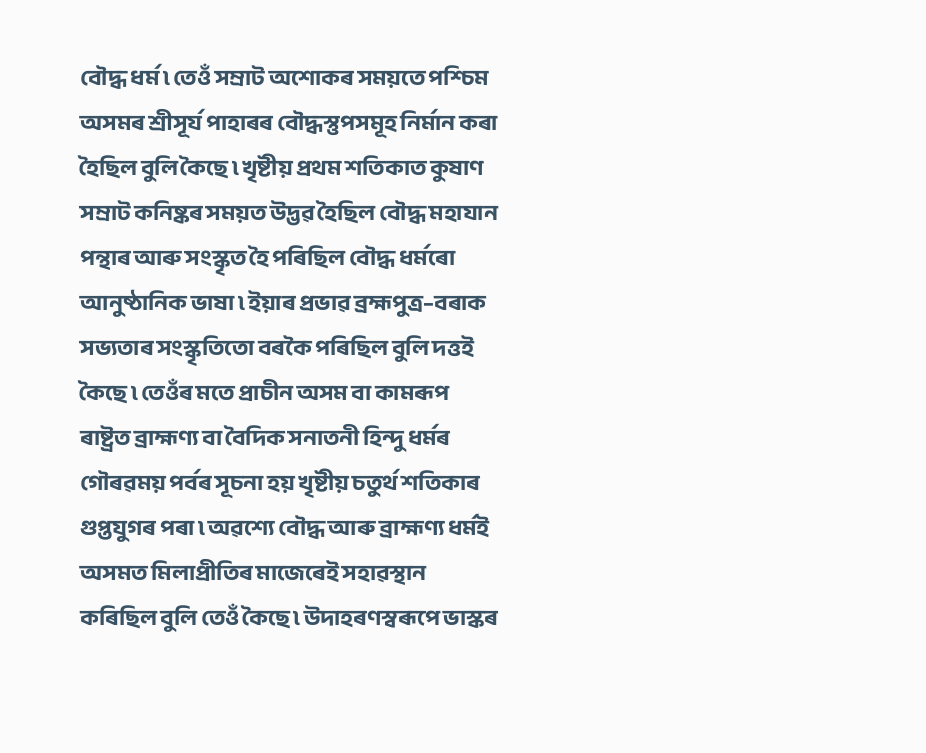বৌদ্ধ ধৰ্ম ৷ তেওঁ সম্ৰাট অশোকৰ সময়তে পশ্চিম অসমৰ শ্ৰীসূৰ্য পাহাৰৰ বৌদ্ধস্তুপসমূহ নিৰ্মান কৰা হৈছিল বুলি কৈছে ৷ খৃষ্টীয় প্ৰথম শতিকাত কুষাণ সম্ৰাট কনিষ্কৰ সময়ত উদ্ভৱ হৈছিল বৌদ্ধ মহাযান পন্থাৰ আৰু সংস্কৃত হৈ পৰিছিল বৌদ্ধ ধৰ্মৰো আনুষ্ঠানিক ভাষা ৷ ইয়াৰ প্ৰভাৱ ব্ৰহ্মপুত্ৰ–বৰাক সভ্যতাৰ সংস্কৃতিতো বৰকৈ পৰিছিল বুলি দত্তই কৈছে ৷ তেওঁৰ মতে প্ৰাচীন অসম বা কামৰূপ ৰাষ্ট্ৰত ব্ৰাহ্মণ্য বা বৈদিক সনাতনী হিন্দু ধৰ্মৰ গৌৰৱময় পৰ্বৰ সূচনা হয় খৃষ্টীয় চতুৰ্থ শতিকাৰ গুপ্তযুগৰ পৰা ৷ অৱশ্যে বৌদ্ধ আৰু ব্ৰাহ্মণ্য ধৰ্মই অসমত মিলাপ্ৰীতিৰ মাজেৰেই সহাৱস্থান কৰিছিল বুলি তেওঁ কৈছে ৷ উদাহৰণস্বৰূপে ভাস্কৰ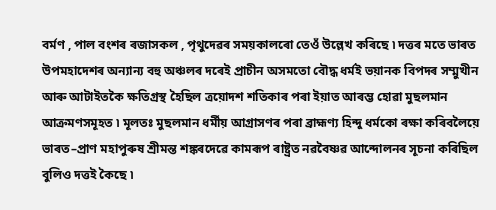বৰ্মণ , পাল বংশৰ ৰজাসকল , পৃথুদেৱৰ সময়কালৰো তেওঁ উল্লেখ কৰিছে ৷ দত্তৰ মতে ভাৰত উপমহাদেশৰ অন্যান্য বহু অঞ্চলৰ দৰেই প্ৰাচীন অসমতো বৌদ্ধ ধৰ্মই ভয়ানক বিপদৰ সম্মুখীন আৰু আটাইতকৈ ক্ষতিগ্ৰস্থ হৈছিল ত্ৰয়োদশ শতিকাৰ পৰা ইয়াত আৰম্ভ হোৱা মুছলমান আক্ৰমণসমূহত ৷ মূলতঃ মুছলমান ধৰ্মীয় আগ্ৰাসণৰ পৰা ব্ৰাহ্মণ্য হিন্দু ধৰ্মকো ৰক্ষা কৰিবলৈয়ে ভাৰত–প্ৰাণ মহাপুৰুষ শ্ৰীমন্ত শঙ্কৰদেৱে কামৰূপ ৰাষ্ট্ৰত নৱবৈষ্ণৱ আন্দোলনৰ সূচনা কৰিছিল বুলিও দত্তই কৈছে ৷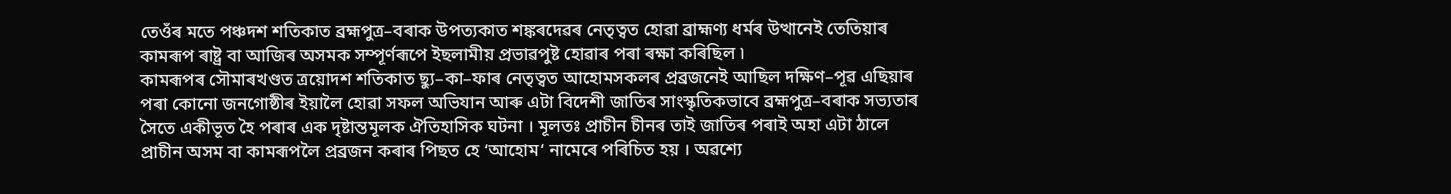তেওঁৰ মতে পঞ্চদশ শতিকাত ব্ৰহ্মপুত্ৰ–বৰাক উপত্যকাত শঙ্কৰদেৱৰ নেতৃত্বত হোৱা ব্ৰাহ্মণ্য ধৰ্মৰ উত্থানেই তেতিয়াৰ কামৰূপ ৰাষ্ট্ৰ বা আজিৰ অসমক সম্পূৰ্ণৰূপে ইছলামীয় প্ৰভাৱপুষ্ট হোৱাৰ পৰা ৰক্ষা কৰিছিল ৷
কামৰূপৰ সৌমাৰখণ্ডত ত্ৰয়োদশ শতিকাত ছ্যু–কা–ফাৰ নেতৃত্বত আহোমসকলৰ প্ৰব্ৰজনেই আছিল দক্ষিণ–পূৱ এছিয়াৰ পৰা কোনো জনগোষ্ঠীৰ ইয়ালৈ হোৱা সফল অভিযান আৰু এটা বিদেশী জাতিৰ সাংস্কৃতিকভাবে ব্ৰহ্মপুত্ৰ–বৰাক সভ্যতাৰ সৈতে একীভূত হৈ পৰাৰ এক দৃষ্টান্তমূলক ঐতিহাসিক ঘটনা । মূলতঃ প্ৰাচীন চীনৰ তাই জাতিৰ পৰাই অহা এটা ঠালে প্ৰাচীন অসম বা কামৰূপলৈ প্ৰব্ৰজন কৰাৰ পিছত হে ‘আহোম‘ নামেৰে পৰিচিত হয় । অৱশ্যে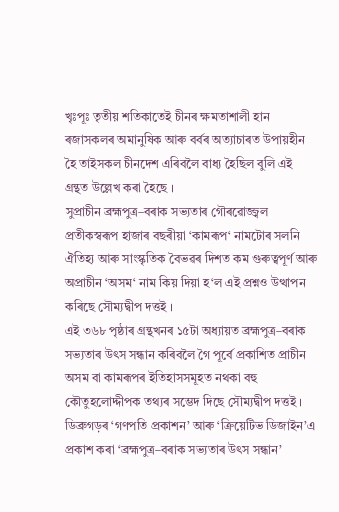খৃঃপূঃ তৃতীয় শতিকাতেই চীনৰ ক্ষমতাশালী হান ৰজাসকলৰ অমানুষিক আৰু বৰ্বৰ অত্যাচাৰত উপায়হীন হৈ তাইসকল চীনদেশ এৰিবলৈ বাধ্য হৈছিল বুলি এই গ্ৰন্থত উল্লেখ কৰা হৈছে ।
সুপ্ৰাচীন ব্ৰহ্মপুত্ৰ–বৰাক সভ্যতাৰ গৌৰৱোজ্জ্বল প্ৰতীকস্বৰূপ হাজাৰ বছৰীয়া ‘কামৰূপ‘ নামটোৰ সলনি ঐতিহ্য আৰু সাংস্কৃতিক বৈভৱৰ দিশত কম গুৰুত্বপূৰ্ণ আৰু অপ্ৰাচীন ‘অসম‘ নাম কিয় দিয়া হ‘ল এই প্ৰশ্নও উত্থাপন কৰিছে সৌম্যদ্বীপ দত্তই ।
এই ৩৬৮ পৃষ্ঠাৰ গ্ৰন্থখনৰ ১৫টা অধ্যায়ত ব্ৰহ্মপুত্ৰ–বৰাক সভ্যতাৰ উৎস সন্ধান কৰিবলৈ গৈ পূৰ্বে প্ৰকাশিত প্ৰাচীন অসম বা কামৰূপৰ ইতিহাসসমূহত নথকা বহু কৌতুহলোদ্দীপক তথ্যৰ সম্ভেদ দিছে সৌম্যদ্বীপ দত্তই । ডিব্ৰুগড়ৰ ‘গণপতি প্ৰকাশন’ আৰু ‘ক্ৰিয়েটিভ ডিজাইন’এ প্ৰকাশ কৰা ‘ব্ৰহ্মপুত্ৰ–বৰাক সভ্যতাৰ উৎস সন্ধান’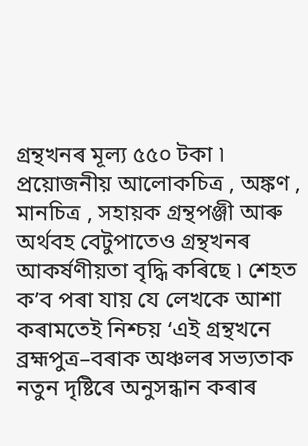গ্ৰন্থখনৰ মূল্য ৫৫০ টকা ৷ প্ৰয়োজনীয় আলোকচিত্ৰ , অঙ্কণ , মানচিত্ৰ , সহায়ক গ্ৰন্থপঞ্জী আৰু অৰ্থবহ বেটুপাতেও গ্ৰন্থখনৰ আকৰ্ষণীয়তা বৃদ্ধি কৰিছে ৷ শেহত ক’ব পৰা যায় যে লেখকে আশা কৰামতেই নিশ্চয় ‘এই গ্ৰন্থখনে ব্ৰহ্মপুত্ৰ–বৰাক অঞ্চলৰ সভ্যতাক নতুন দৃষ্টিৰে অনুসন্ধান কৰাৰ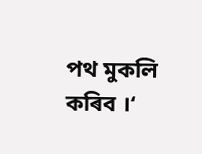পথ মুকলি কৰিব ।‘